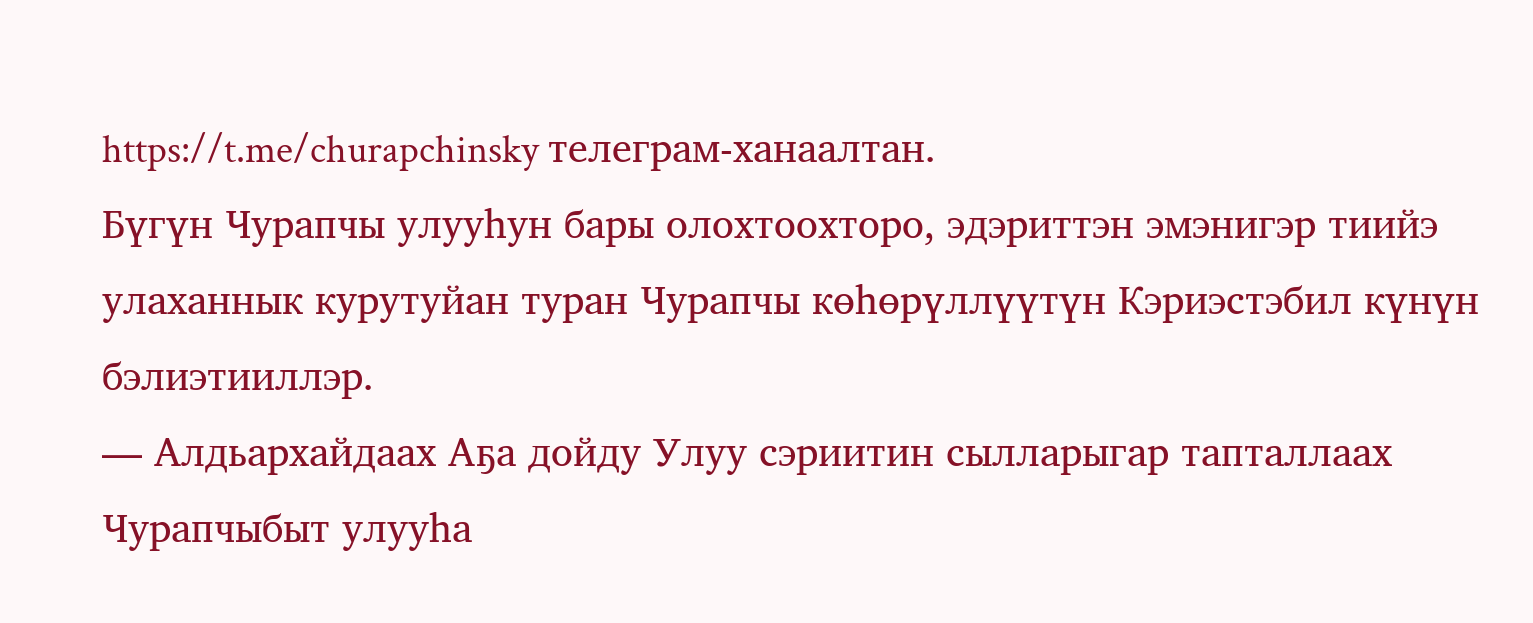https://t.me/churapchinsky телеграм-ханаалтан.
Бүгүн Чурапчы улууһун бары олохтоохторо, эдэриттэн эмэнигэр тиийэ улаханнык курутуйан туран Чурапчы көһөрүллүүтүн Кэриэстэбил күнүн бэлиэтииллэр.
— Алдьархайдаах Аҕа дойду Улуу сэриитин сылларыгар тапталлаах Чурапчыбыт улууһа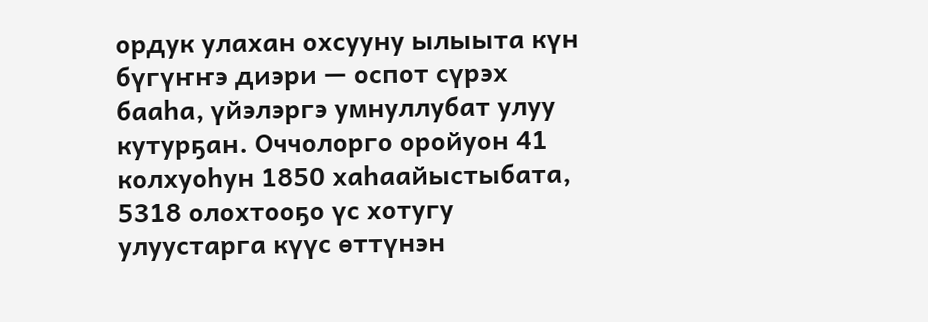ордук улахан охсууну ылыыта күн бүгүҥҥэ диэри — оспот сүрэх бааһа, үйэлэргэ умнуллубат улуу кутурҕан. Оччолорго оройуон 41 колхуоһун 1850 хаһаайыстыбата, 5318 олохтооҕо үс хотугу улуустарга күүс өттүнэн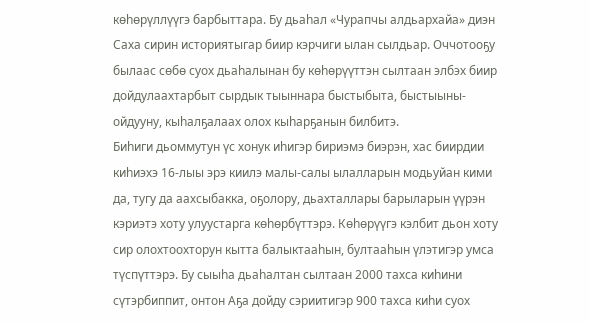көһөрүллүүгэ барбыттара. Бу дьаһал «Чурапчы алдьархайа» диэн Саха сирин историятыгар биир кэрчиги ылан сылдьар. Оччотооҕу былаас сөбө суох дьаһалынан бу көһөрүүттэн сылтаан элбэх биир дойдулаахтарбыт сырдык тыыннара быстыбыта, быстыыны-ойдууну, кыһалҕалаах олох кыһарҕанын билбитэ.
Биһиги дьоммутун үс хонук иһигэр бириэмэ биэрэн, хас биирдии киһиэхэ 16-лыы эрэ киилэ малы-салы ылалларын модьуйан кими да, тугу да аахсыбакка, оҕолору, дьахталлары барыларын үүрэн кэриэтэ хоту улуустарга көһөрбүттэрэ. Көһөрүүгэ кэлбит дьон хоту сир олохтоохторун кытта балыктааһын, бултааһын үлэтигэр умса түспүттэрэ. Бу сыыһа дьаһалтан сылтаан 2000 тахса киһини сүтэрбиппит, онтон Аҕа дойду сэриитигэр 900 тахса киһи суох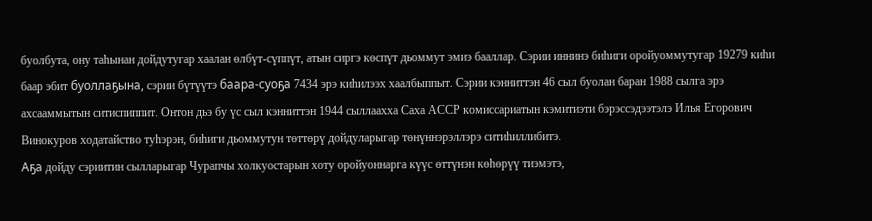буолбута, ону таһынан дойдутугар хаалан өлбүт-сүппүт, атын сиргэ көспүт дьоммут эмиэ бааллар. Сэрии иннинэ биһиги оройуоммутугар 19279 киһи баар эбит буоллаҕына, сэрии бүтүүтэ баара-суоҕа 7434 эрэ киһилээх хаалбыппыт. Сэрии кэнниттэн 46 сыл буолан баран 1988 сылга эрэ ахсааммытын ситиспиппит. Онтон дьэ бу үс сыл кэнниттэн 1944 сыллаахха Саха АССР комиссариатын кэмитиэти бэрэссэдээтэлэ Илья Егорович Винокуров ходатайство туһэрэн, биһиги дьоммутун төттөрү дойдуларыгар төнүннэрэллэрэ ситиһиллибитэ.
Аҕа дойду сэриитин сылларыгар Чурапчы холкуостарын хоту оройуоннарга күүс өттүнэн көһөрүү тиэмэтэ,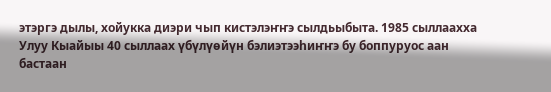этэргэ дылы, хойукка диэри чып кистэлэҥҥэ сылдьыбыта. 1985 сыллаахха Улуу Кыайыы 40 сыллаах үбүлүөйүн бэлиэтээһиҥҥэ бу боппуруос аан бастаан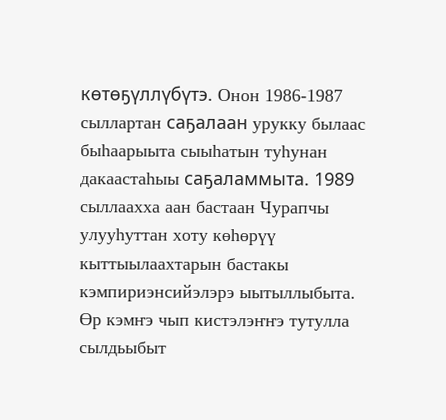көтөҕүллүбүтэ. Онон 1986-1987 сыллартан саҕалаан урукку былаас быһаарыыта сыыһатын туһунан дакаастаһыы саҕаламмыта. 1989 сыллаахха аан бастаан Чурапчы улууһуттан хоту көһөрүү кыттыылаахтарын бастакы кэмпириэнсийэлэрэ ыытыллыбыта. Өр кэмҥэ чып кистэлэҥҥэ тутулла сылдьыбыт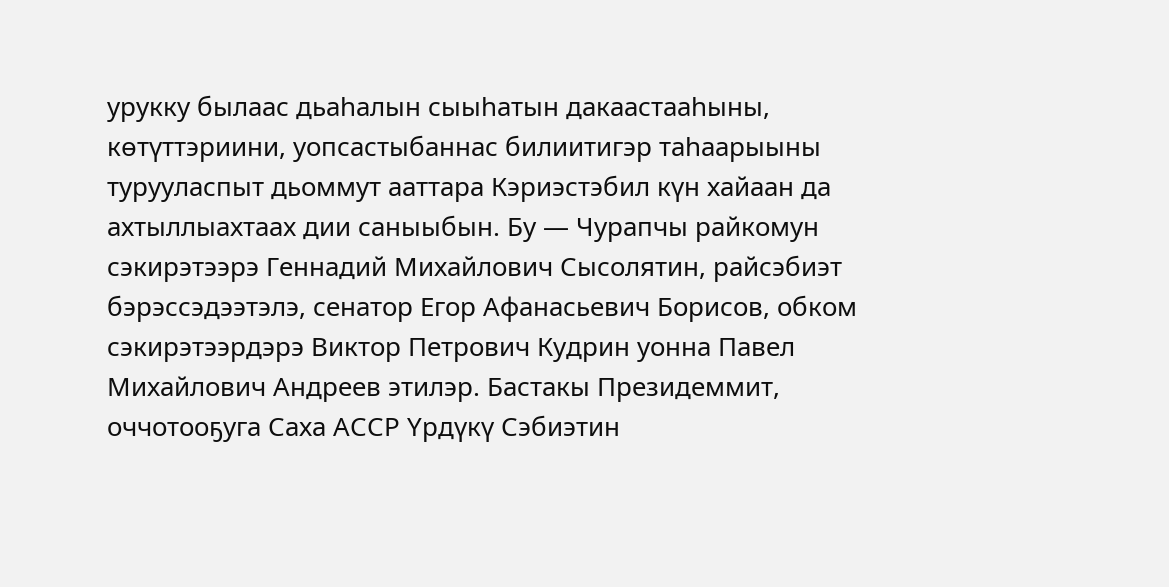урукку былаас дьаһалын сыыһатын дакаастааһыны, көтүттэриини, уопсастыбаннас билиитигэр таһаарыыны турууласпыт дьоммут ааттара Кэриэстэбил күн хайаан да ахтыллыахтаах дии саныыбын. Бу — Чурапчы райкомун сэкирэтээрэ Геннадий Михайлович Сысолятин, райсэбиэт бэрэссэдээтэлэ, сенатор Егор Афанасьевич Борисов, обком сэкирэтээрдэрэ Виктор Петрович Кудрин уонна Павел Михайлович Андреев этилэр. Бастакы Президеммит, оччотооҕуга Саха АССР Үрдүкү Сэбиэтин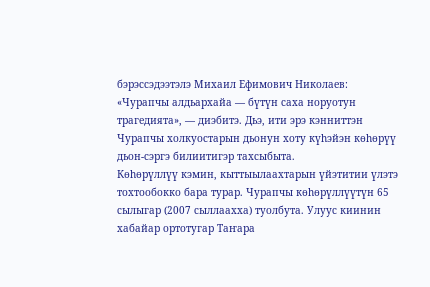бэрэссэдээтэлэ Михаил Ефимович Николаев: «Чурапчы алдьархайа — бүтүн саха норуотун трагедията», — диэбитэ. Дьэ, ити эрэ кэнниттэн Чурапчы холкуостарын дьонун хоту күһэйэн көһөрүү дьон-сэргэ билиитигэр тахсыбыта.
Көһөрүллүү кэмин, кыттыылаахтарын үйэтитии үлэтэ тохтообокко бара турар. Чурапчы көһөрүллүүтүн 65 сылыгар (2007 сыллаахха) туолбута. Улуус киинин хабайар ортотугар Таҥара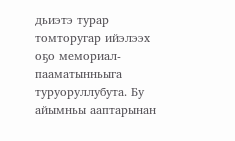дьиэтэ турар томторугар ийэлээх оҕо мемориал-пааматынньыга туруоруллубута. Бу айымньы ааптарынан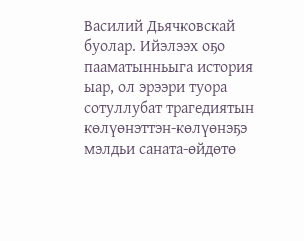Василий Дьячковскай буолар. Ийэлээх оҕо пааматынньыга история ыар, ол эрээри туора сотуллубат трагедиятын көлүөнэттэн-көлүөнэҕэ мэлдьи саната-өйдөтө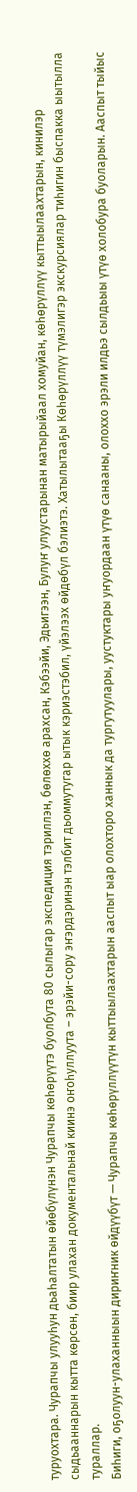туруохтара. Чурапчы улууһун дьаһалтатын өйөбүлүнэн Чурапчы көһөрүүтэ буолбута 80 сылыгар экспедиция тэриллэн, бөлөххө арахсан, Кэбээйи, Эдьигээн, Булуҥ улуустарынан матырыйаал хомуйан, көһөрүллүү кыттыылаахтарын, кинилэр сыдьааннарын кытта көрсөн, биир улахан документальнай киинэ оҥоһуллуута – эрэйи-сору эҥэрдэринэн тэлбит дьоммутугар ытык кэриэстэбил, үйэлээх өйдөбүл бэлиэтэ. Хатылытааҕы Көһөрүллүү түмэлигэр экскурсиялар тиһигин быспакка ыытылла тураллар.
Биһиги, оҕолуун-улаханныын дириҥник өйдүүбүт — Чурапчы көһөрүллүүтүн кыттыылаахтарын ааспыт ыар олохторо ханнык да тургутуулары, уустуктары уҥуордаан үтүө санааны, олоххо эрэли илдьэ сылдьыы үтүө холобура буоларын. Ааспыт тыйыс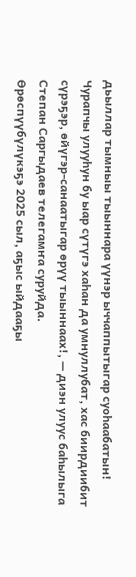дьыллар тымныы тыыннара үүнэр ыччаппытыгар суоһаабатын!
Чурапчы улууһун бу ыар сүтүгэ хаһан да умнуллубат, хас биирдиибит сүрэҕэр, өйүгэр-санаатыгар өрүү тыыннаах!, — диэн улуус баһылыга Степан Саргыдаев телегамҥа суруйда.
Өрөспүүбүлүкэҕэ 2025 сыл, аҕыс ыйдааҕы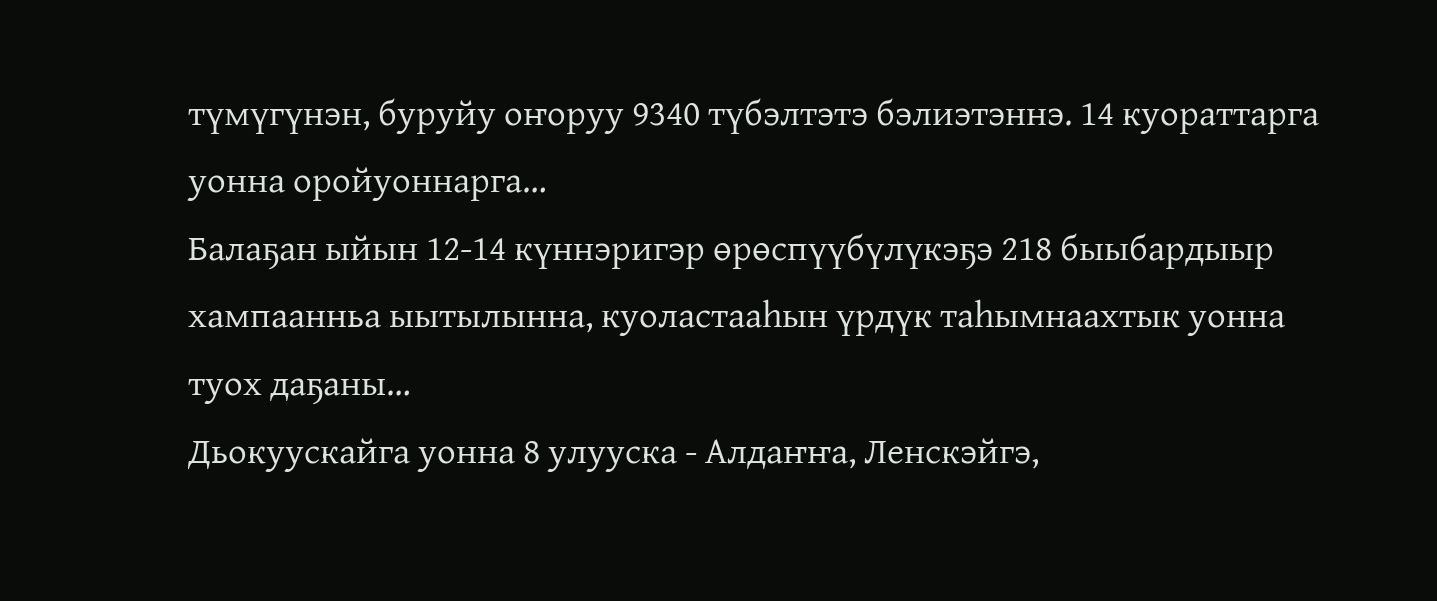түмүгүнэн, буруйу оҥоруу 9340 түбэлтэтэ бэлиэтэннэ. 14 куораттарга уонна оройуоннарга…
Балаҕан ыйын 12-14 күннэригэр өрөспүүбүлүкэҕэ 218 быыбардыыр хампаанньа ыытылынна, куоластааһын үрдүк таһымнаахтык уонна туох даҕаны…
Дьокуускайга уонна 8 улууска - Алдаҥҥа, Ленскэйгэ,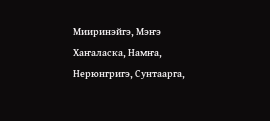Мииринэйгэ, Мэҥэ Хаҥаласка, Намҥа, Нерюнгригэ, Сунтаарга,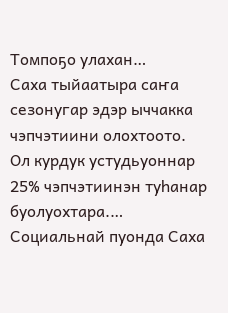Томпоҕо улахан…
Саха тыйаатыра саҥа сезонугар эдэр ыччакка чэпчэтиини олохтоото. Ол курдук устудьуоннар 25% чэпчэтиинэн туһанар буолуохтара.…
Социальнай пуонда Саха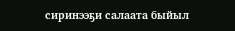сиринээҕи салаата быйыл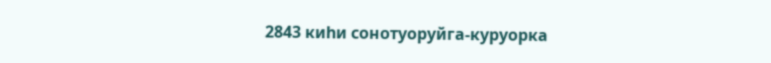2843 киһи сонотуоруйга-куруорка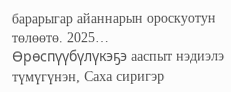барарыгар айаннарын ороскуотун төлөөтө. 2025…
Өрөспүүбүлүкэҕэ ааспыт нэдиэлэ түмүгүнэн, Саха сиригэр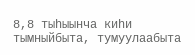8,8 тыһыынча киһи тымныйбыта, тумуулаабыта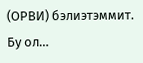(ОРВИ) бэлиэтэммит. Бу ол…